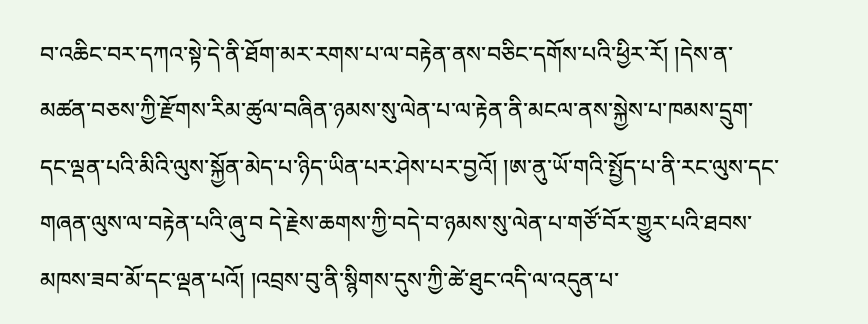བ་འཆིང་བར་དཀའ་སྟེ་དེ་ནི་ཐོག་མར་རགས་པ་ལ་བརྟེན་ནས་བཅིང་དགོས་པའི་ཕྱིར་རོ། །དེས་ན་མཚན་བཅས་ཀྱི་རྫོགས་རིམ་ཚུལ་བཞིན་ཉམས་སུ་ལེན་པ་ལ་རྟེན་ནི་མངལ་ནས་སྐྱེས་པ་ཁམས་དྲུག་དང་ལྡན་པའི་མིའི་ལུས་སྐྱོན་མེད་པ་ཉིད་ཡིན་པར་ཤེས་པར་བྱའོ། །ཨ་ནུ་ཡོ་གའི་སྤྱོད་པ་ནི་རང་ལུས་དང་གཞན་ལུས་ལ་བརྟེན་པའི་ཞུ་བ དེ་རྗེས་ཆགས་ཀྱི་བདེ་བ་ཉམས་སུ་ལེན་པ་གཙོ་བོར་གྱུར་པའི་ཐབས་མཁས་ཟབ་མོ་དང་ལྡན་པའོ། །འབྲས་བུ་ནི་སྙིགས་དུས་ཀྱི་ཚེ་ཐུང་འདི་ལ་འདུན་པ་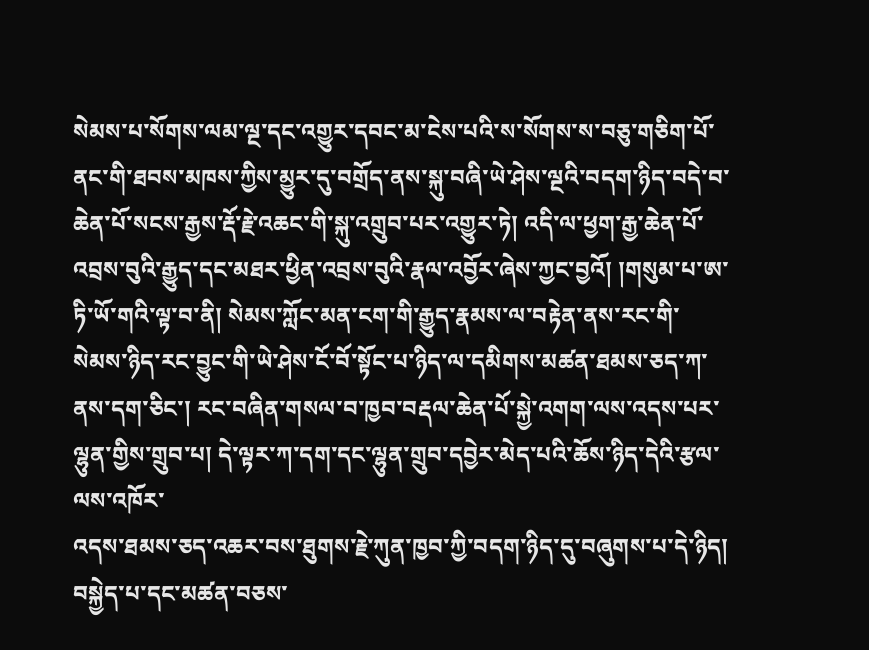སེམས་པ་སོགས་ལམ་ལྔ་དང་འགྱུར་དབང་མ་ངེས་པའི་ས་སོགས་ས་བཅུ་གཅིག་པོ་ནང་གི་ཐབས་མཁས་ཀྱིས་མྱུར་དུ་བགྲོད་ནས་སྐུ་བཞི་ཡེ་ཤེས་ལྔའི་བདག་ཉིད་བདེ་བ་ཆེན་པོ་སངས་རྒྱས་རྡོ་རྗེ་འཆང་གི་སྐུ་འགྲུབ་པར་འགྱུར་ཏེ། འདི་ལ་ཕྱག་རྒྱ་ཆེན་པོ་འབྲས་བུའི་རྒྱུད་དང་མཐར་ཕྱིན་འབྲས་བུའི་རྣལ་འབྱོར་ཞེས་ཀྱང་བྱའོ། །གསུམ་པ་ཨ་ཏི་ཡོ་གའི་ལྟ་བ་ནི། སེམས་ཀློང་མན་ངག་གི་རྒྱུད་རྣམས་ལ་བརྟེན་ནས་རང་གི་སེམས་ཉིད་རང་བྱུང་གི་ཡེ་ཤེས་ངོ་བོ་སྟོང་པ་ཉིད་ལ་དམིགས་མཚན་ཐམས་ཅད་ཀ་ནས་དག་ཅིང་། རང་བཞིན་གསལ་བ་ཁྱབ་བརྡལ་ཆེན་པོ་སྐྱེ་འགག་ལས་འདས་པར་ལྷུན་གྱིས་གྲུབ་པ། དེ་ལྟར་ཀ་དག་དང་ལྷུན་གྲུབ་དབྱེར་མེད་པའི་ཆོས་ཉིད་དེའི་རྩལ་ལས་འཁོར་
འདས་ཐམས་ཅད་འཆར་བས་ཐུགས་རྗེ་ཀུན་ཁྱབ་ཀྱི་བདག་ཉིད་དུ་བཞུགས་པ་དེ་ཉིད། བསྐྱེད་པ་དང་མཚན་བཅས་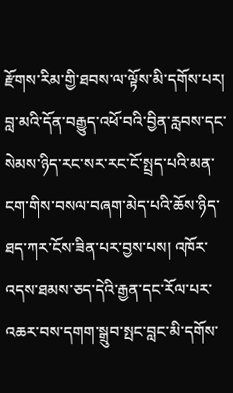རྫོགས་རིམ་གྱི་ཐབས་ལ་ལྟོས་མི་དགོས་པར། བླ་མའི་དོན་བརྒྱུད་འཕོ་བའི་བྱིན་རླབས་དང་སེམས་ཉིད་རང་སར་རང་ངོ་སྤྲད་པའི་མན་ངག་གིས་བསལ་བཞག་མེད་པའི་ཆོས་ཉིད་ཐད་ཀར་ངོས་ཟིན་པར་བྱས་པས། འཁོར་འདས་ཐམས་ཅད་དེའི་རྒྱན་དང་རོལ་པར་འཆར་བས་དགག་སྒྲུབ་སྤང་བླང་མི་དགོས་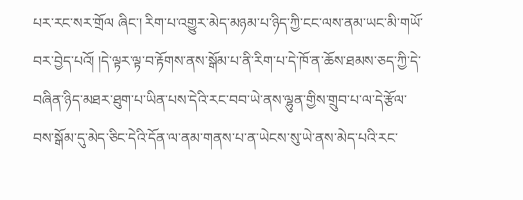པར་རང་སར་གྲོལ ཞིང་། རིག་པ་འགྱུར་མེད་མཉམ་པ་ཉིད་ཀྱི་ངང་ལས་ནམ་ཡང་མི་གཡོ་བར་བྱེད་པའོ། །དེ་ལྟར་ལྟ་བ་རྟོགས་ནས་སྒོམ་པ་ནི་རིག་པ་དེ་ཁོ་ན་ཆོས་ཐམས་ཅད་ཀྱི་དེ་བཞིན་ཉིད་མཐར་ཐུག་པ་ཡིན་པས་དེའི་རང་བབ་ཡེ་ནས་ལྷུན་གྱིས་གྲུབ་པ་ལ་དེ་རྩོལ་བས་སྒོམ་དུ་མེད་ཅིང་དེའི་དོན་ལ་ནམ་གནས་པ་ན་ཡེངས་སུ་ཡེ་ནས་མེད་པའི་རང་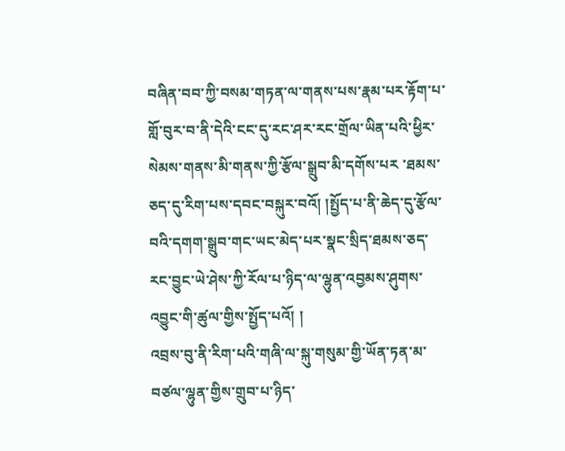བཞིན་བབ་ཀྱི་བསམ་གཏན་ལ་གནས་པས་རྣམ་པར་རྟོག་པ་གློ་བུར་བ་ནི་དེའི་ངང་དུ་རང་ཤར་རང་གྲོལ་ཡིན་པའི་ཕྱིར་ སེམས་གནས་མི་གནས་ཀྱི་རྩོལ་སྒྲུབ་མི་དགོས་པར ་ཐམས་ཅད་དུ་རིག་པས་དབང་བསྐུར་བའོ། །སྤྱོད་པ་ནི་ཆེད་དུ་རྩོལ་བའི་དགག་སྒྲུབ་གང་ཡང་མེད་པར་སྣང་སྲིད་ཐམས་ཅད་རང་བྱུང་ཡེ་ཤེས་ཀྱི་རོལ་པ་ཉིད་ལ་ལྷུན་འབྱམས་ཤུགས་འབྱུང་གི་ཚུལ་གྱིས་སྤྱོད་པའོ། །
འབྲས་བུ་ནི་རིག་པའི་གཞི་ལ་སྐུ་གསུམ་གྱི་ཡོན་ཏན་མ་བཙལ་ལྷུན་གྱིས་གྲུབ་པ་ཉིད་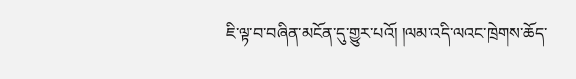ཇི་ལྟ་བ་བཞིན་མངོན་དུ་གྱུར་པའོ། །ལམ་འདི་ལའང་ཁྲེགས་ཆོད་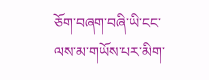ཅོག་བཞག་བཞི་ཡི་ངང་ལས་མ་གཡོས་པར་མིག་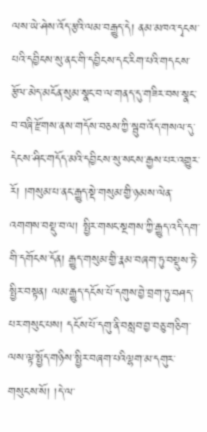ལས་ཡེ་ཤེས་འོད་རྩའི་ལམ་བརྒྱུད་དེ། ནམ་མཁའ་དྭངས་པའི་དབྱིངས་སུ་ནང་གི་དབྱིངས་དང་རིག་པའི་གདངས་རྩོལ་མེད་མངོན་སུམ་སྣང་བ་ལ་གནད་དུ་གཟིར་བས་སྣང་བ་བཞི་རྫོགས་ནས་གདོས་བཅས་ཀྱི་སྦུབ་འོད་གསལ་དུ་དེངས་ཤིང་གདོད་མའི་དབྱིངས་སུ་སངས་རྒྱས་པར་འགྱུར་རོ། །གསུམ་པ་ནང་རྒྱུད་སྡེ་གསུམ་གྱི་ཉམས་ལེན་འགགས་བསྡུ་བ་ལ། སྤྱིར་གསང་སྔགས་ཀྱི་རྒྱུད་འདི་དག་གི་དགོངས་དོན། རྒྱུད་གསུམ་གྱི་རྣམ་བཞག་ཏུ་བསྡུས་ཏེ་སྤྱིར་བསྟན། ལམ་རྒྱུད་དངོས་པོ་དགུས་བྱེ་བྲག་ཏུ་བཤད་པར་གསུང་པས། དངོས་པོ་དགུ་ནི་བསླབ་བྱ་བཅུ་གཅིག་ལས་ལྟ་སྤྱོད་གཉིས་སྤྱིར་བཞག་པའིལྷག་མ་དགུར་གསུངས་སོ། །དེ་ལ་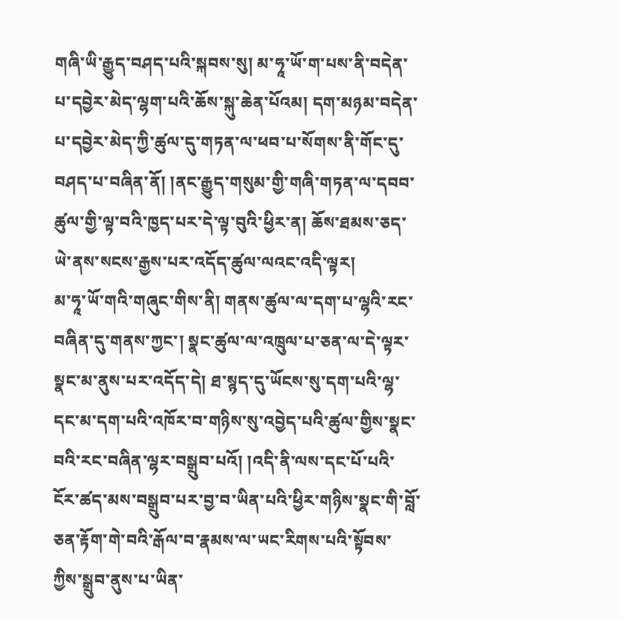གཞི་ཡི་རྒྱུད་བཤད་པའི་སྐབས་སུ། མ་ཧཱ་ཡོ་ག་པས་ནི་བདེན་པ་དབྱེར་མེད་ལྷག་པའི་ཆོས་སྐུ་ཆེན་པོའམ། དག་མཉམ་བདེན་པ་དབྱེར་མེད་ཀྱི་ཚུལ་དུ་གཏན་ལ་ཕབ་པ་སོགས་ནི་གོང་དུ་བཤད་པ་བཞིན་ནོ། །ནང་རྒྱུད་གསུམ་གྱི་གཞི་གཏན་ལ་དབབ་ཚུལ་གྱི་ལྟ་བའི་ཁྱད་པར་དེ་ལྟ་བུའི་ཕྱིར་ན། ཆོས་ཐམས་ཅད་ཡེ་ནས་སངས་རྒྱས་པར་འདོད་ཚུལ་ལའང་འདི་ལྟར།
མ་ཧཱ་ཡོ་གའི་གཞུང་གིས་ནི། གནས་ཚུལ་ལ་དག་པ་ལྷའི་རང་བཞིན་དུ་གནས་ཀྱང་། སྣང་ཚུལ་ལ་འཁྲུལ་པ་ཅན་ལ་དེ་ལྟར་སྣང་མ་ནུས་པར་འདོད་དེ། ཐ་སྙད་དུ་ཡོངས་སུ་དག་པའི་ལྷ་དང་མ་དག་པའི་འཁོར་བ་གཉིས་སུ་འབྱེད་པའི་ཚུལ་གྱིས་སྣང་བའི་རང་བཞིན་ལྷར་བསྒྲུབ་པའོ། །འདི་ནི་ལས་དང་པོ་པའི་ངོར་ཚད་མས་བསྒྲུབ་པར་བྱ་བ་ཡིན་པའི་ཕྱིར་གཉིས་སྣང་གི་བློ་ཅན་རྟོག་གེ་བའི་རྒོལ་བ་རྣམས་ལ་ཡང་རིགས་པའི་སྟོབས་ཀྱིས་སྒྲུབ་ནུས་པ་ཡིན་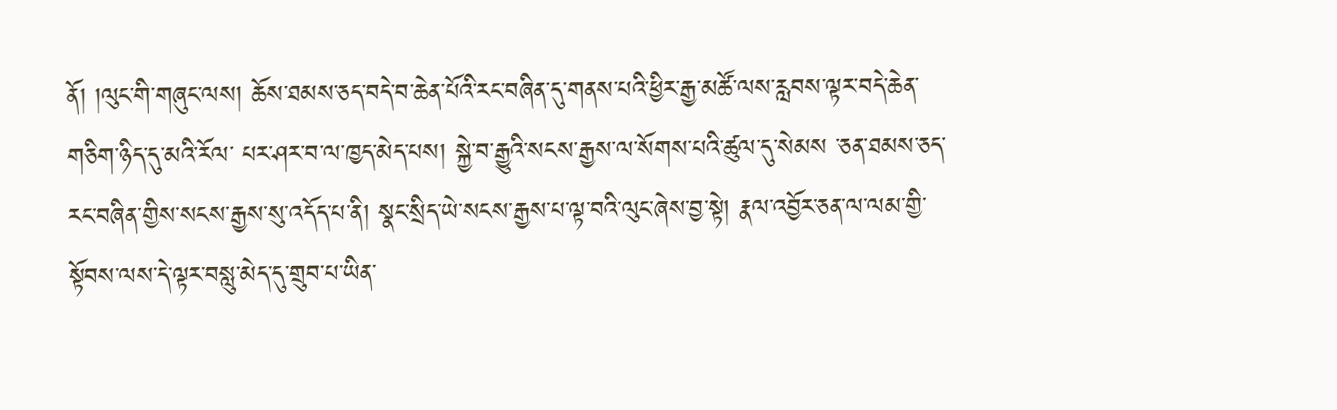ནོ། །ལུང་གི་གཞུང་ལས། ཆོས་ཐམས་ཅད་བདེ་བ་ཆེན་པོའི་རང་བཞིན་དུ་གནས་པའི་ཕྱིར་རྒྱ་མཚོ་ལས་རླབས་ལྟར་བདེ་ཆེན་གཅིག་ཉིད་དུ་མའི་རོལ་ པར་ཤར་བ་ལ་ཁྱད་མེད་པས། སྐྱེ་བ་རྒྱུའི་སངས་རྒྱས་ལ་སོགས་པའི་ཚུལ་དུ་སེམས ་ཅན་ཐམས་ཅད་རང་བཞིན་གྱིས་སངས་རྒྱས་སུ་འདོད་པ་ནི། སྣང་སྲིད་ཡེ་སངས་རྒྱས་པ་ལྟ་བའི་ལུང་ཞེས་བྱ་སྟེ། རྣལ་འབྱོར་ཅན་ལ་ལམ་གྱི་སྟོབས་ལས་དེ་ལྟར་བསླུ་མེད་དུ་གྲུབ་པ་ཡིན་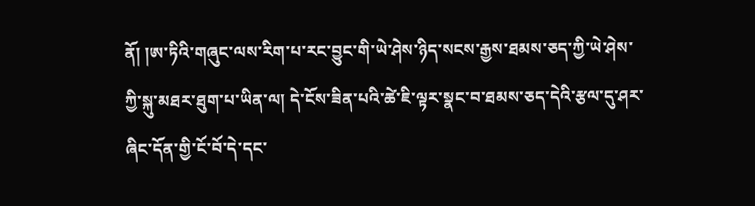ནོ། །ཨ་ཏིའི་གཞུང་ལས་རིག་པ་རང་བྱུང་གི་ཡེ་ཤེས་ཉིད་སངས་རྒྱས་ཐམས་ཅད་ཀྱི་ཡེ་ཤེས་ཀྱི་སྐུ་མཐར་ཐུག་པ་ཡིན་ལ། དེ་ངོས་ཟིན་པའི་ཚེ་ཇི་ལྟར་སྣང་བ་ཐམས་ཅད་དེའི་རྩལ་དུ་ཤར་ཞིང་དོན་གྱི་ངོ་བོ་དེ་དང་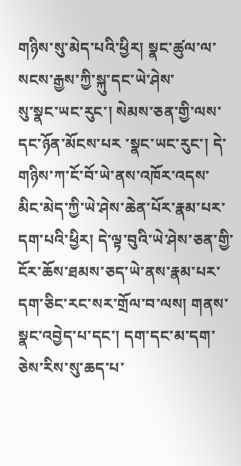གཉིས་སུ་མེད་པའི་ཕྱིར། སྣང་ཚུལ་ལ་སངས་རྒྱས་ཀྱི་སྐུ་དང་ཡེ་ཤེས་
སུ་སྣང་ཡང་རུང་། སེམས་ཅན་གྱི་ལས་དང་ཉོན་མོངས་པར ་སྣང་ཡང་རུང་། དེ་གཉིས་ཀ་ངོ་བོ་ཡེ་ནས་འཁོར་འདས་མིང་མེད་ཀྱི་ཡེ་ཤེས་ཆེན་པོར་རྣམ་པར་དག་པའི་ཕྱིར། དེ་ལྟ་བུའི་ཡེ་ཤེས་ཅན་གྱི་ངོར་ཆོས་ཐམས་ཅད་ཡེ་ནས་རྣམ་པར་དག་ཅིང་རང་སར་གྲོལ་བ་ལས། གནས་སྣང་འབྱེད་པ་དང་། དག་དང་མ་དག་ཅེས་རིས་སུ་ཆད་པ་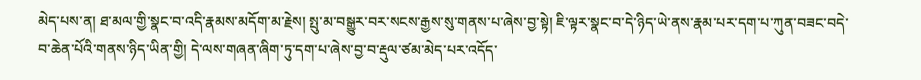མེད་པས་ན། ཐ་མལ་གྱི་སྣང་བ་འདི་རྣམས་མདོག་མ་རྗེས། སྤུ་མ་བསྒྱུར་བར་སངས་རྒྱས་སུ་གནས་པ་ཞེས་བྱ་སྟེ། ཇི་ལྟར་སྣང་བ་དེ་ཉིད་ཡེ་ནས་རྣམ་པར་དག་པ་ཀུན་བཟང་བདེ་བ་ཆེན་པོའི་གནས་ཉིད་ཡིན་གྱི། དེ་ལས་གཞན་ཞིག་ཏུ་དག་པ་ཞེས་བྱ་བ་རྡུལ་ཙམ་མེད་པར་འདོད་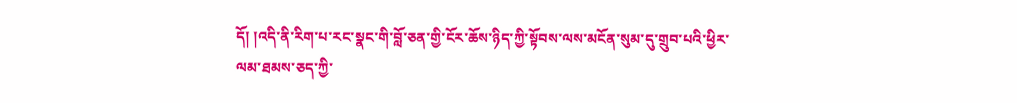དོ། །འདི་ནི་རིག་པ་རང་སྣང་གི་བློ་ཅན་གྱི་ངོར་ཆོས་ཉིད་ཀྱི་སྟོབས་ལས་མངོན་སུམ་དུ་གྲུབ་པའི་ཕྱིར་ལམ་ཐམས་ཅད་ཀྱི་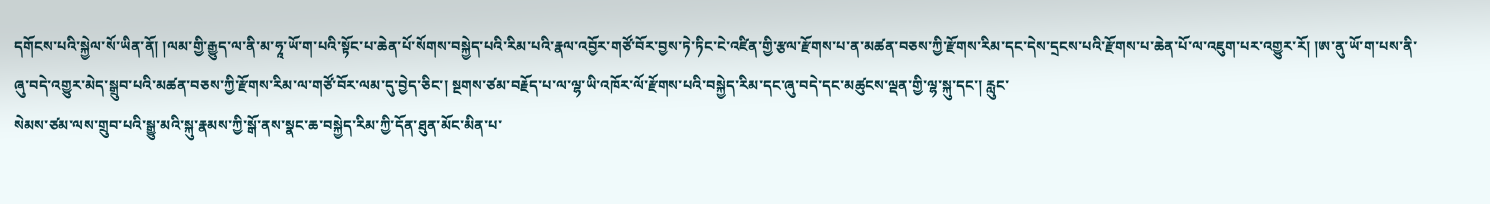དགོངས་པའི་སྐྱེལ་སོ་ཡིན་ནོ། །ལམ་གྱི་རྒྱུད་ལ་ནི་མ་ཧཱ་ཡོ་ག་པའི་སྟོང་པ་ཆེན་པོ་སོགས་བསྐྱེད་པའི་རིམ་པའི་རྣལ་འབྱོར་གཙོ་བོར་བྱས་ཏེ་ཏིང་ངེ་འཛིན་གྱི་རྩལ་རྫོགས་པ་ན་མཚན་བཅས་ཀྱི་རྫོགས་རིམ་དང་དེས་དྲངས་པའི་རྫོགས་པ་ཆེན་པོ་ལ་འཇུག་པར་འགྱུར་རོ། །ཨ་ནུ་ཡོ་ག་པས་ནི་ཞུ་བདེ་འགྱུར་མེད་སྒྲུབ་པའི་མཚན་བཅས་ཀྱི་རྫོགས་རིམ་ལ་གཙོ་བོར་ལམ་དུ་བྱེད་ཅིང་། སྔགས་ཙམ་བརྗོད་པ་ལ་ལྷ་ཡི་འཁོར་ལོ་རྫོགས་པའི་བསྐྱེད་རིམ་དང་ཞུ་བདེ་དང་མཚུངས་ལྡན་གྱི་ལྷ་སྐུ་དང་། རླུང་
སེམས་ཙམ་ལས་གྲུབ་པའི་སྒྱུ་མའི་སྐུ་རྣམས་ཀྱི་སྒོ་ནས་སྣང་ཆ་བསྐྱེད་རིམ་ཀྱི་དོན་ཐུན་མོང་མིན་པ་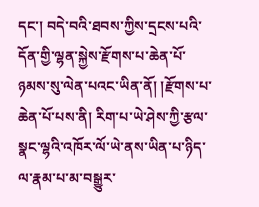དང་། བདེ་བའི་ཐབས་ཀྱིས་དྲངས་པའི་དོན་གྱི་ལྷན་སྐྱེས་རྫོགས་པ་ཆེན་པོ་ཉམས་སུ་ལེན་པའང་ཡིན་ནོ། །རྫོགས་པ་ཆེན་པོ་པས་ནི། རིག་པ་ཡེ་ཤེས་ཀྱི་རྩལ་སྣང་ལྷའི་འཁོར་ལོ་ཡེ་ནས་ཡིན་པ་ཉིད་ལ་རྣམ་པ་མ་བསྒྱུར་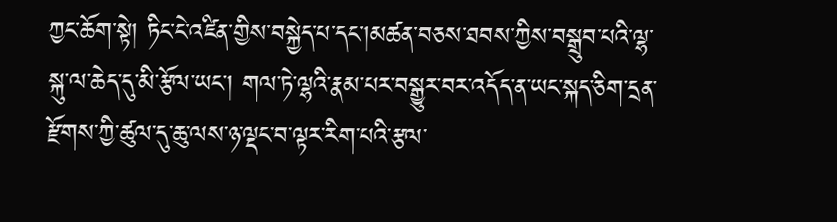ཀྱང་ཆོག་སྟེ། ཏིང་ངེ་འཛིན་གྱིས་བསྐྱེད་པ་དང་།མཚན་བཅས་ཐབས་ཀྱིས་བསྒྲུབ་པའི་ལྷ་སྐུ་ལ་ཆེད་དུ་མི་རྩོལ་ཡང་། གལ་ཏེ་ལྷའི་རྣམ་པར་བསྒྱུར་བར་འདོད་ན་ཡང་སྐད་ཅིག་དྲན་རྫོགས་ཀྱི་ཚུལ་དུ་ཆུ་ལས་ཉ་ལྡང་བ་ལྟར་རིག་པའི་རྩལ་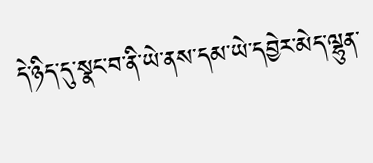དེ་ཉིད་དུ་སྣང་བ་ནི་ཡེ་ནས་དམ་ཡེ་དབྱེར་མེད་ལྷུན་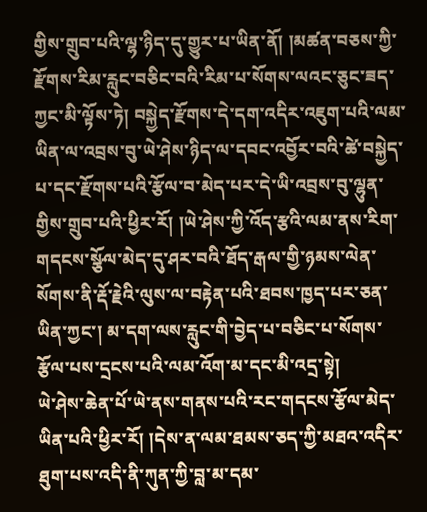གྱིས་གྲུབ་པའི་ལྷ་ཉིད་དུ་གྱུར་པ་ཡིན་ནོ། །མཚན་བཅས་ཀྱི་རྫོགས་རིམ་རླུང་བཅིང་བའི་རིམ་པ་སོགས་ལའང་ཅུང་ཟད་ཀྱང་མི་ལྟོས་ཏེ། བསྐྱེད་རྫོགས་དེ་དག་འདིར་འཇུག་པའི་ལམ་ཡིན་ལ་འབྲས་བུ་ཡེ་ཤེས་ཉིད་ལ་དབང་འབྱོར་བའི་ཚེ་བསྐྱེད་པ་དང་རྫོགས་པའི་རྩོལ་བ་མེད་པར་དེ་ཡི་འབྲས་བུ་ལྷུན་གྱིས་གྲུབ་པའི་ཕྱིར་རོ། །ཡེ་ཤེས་ཀྱི་འོད་རྩའི་ལམ་ནས་རིག་གདངས་སྩོལ་མེད་དུ་ཤར་བའི་ཐོད་རྒལ་གྱི་ཉམས་ལེན་སོགས་ནི་རྡོ་རྗེའི་ལུས་ལ་བརྟེན་པའི་ཐབས་ཁྱད་པར་ཅན་ཡིན་ཀྱང་། མ་དག་ལས་རླུང་གི་བྱེད་པ་བཅིང་པ་སོགས་རྩོལ་པས་དྲངས་པའི་ལམ་འོག་མ་དང་མི་འདྲ་སྟེ།
ཡེ་ཤེས་ཆེན་པོ་ཡེ་ནས་གནས་པའི་རང་གདངས་རྩོལ་མེད་ཡིན་པའི་ཕྱིར་རོ། །དེས་ན་ལམ་ཐམས་ཅད་ཀྱི་མཐའ་འདིར་ཐུག་པས་འདི་ནི་ཀུན་ཀྱི་བླ་མ་དམ་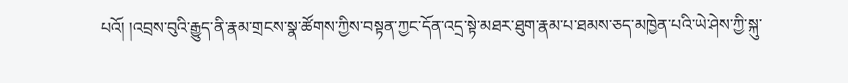པའོ། །འབྲས་བུའི་རྒྱུད་ནི་རྣམ་གྲངས་སྣ་ཚོགས་ཀྱིས་བསྟན་ཀྱང་དོན་འདྲ་སྟེ་མཐར་ཐུག་རྣམ་པ་ཐམས་ཅད་མཁྱེན་པའི་ཡེ་ཤེས་ཀྱི་སྐུ་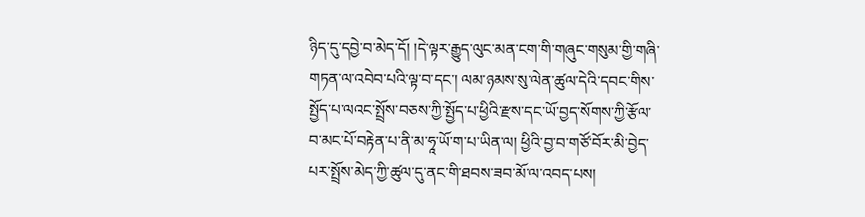ཉིད་དུ་དབྱེ་བ་མེད་དོ། །དེ་ལྟར་རྒྱུད་ལུང་མན་ངག་གི་གཞུང་གསུམ་གྱི་གཞི་གཏན་ལ་འབེབ་པའི་ལྟ་བ་དང་། ལམ་ཉམས་སུ་ལེན་ཚུལ་དེའི་དབང་གིས་སྤྱོད་པ་ལའང་སྤྲོས་བཅས་ཀྱི་སྤྱོད་པ་ཕྱིའི་རྫས་དང་ཡོ་བྱད་སོགས་ཀྱི་རྩོལ་བ་མང་པོ་བརྟེན་པ་ནི་མ་ཧཱ་ཡོ་ག་པ་ཡིན་ལ། ཕྱིའི་བྱ་བ་གཙོ་བོར་མི་བྱེད་པར་སྤྲོས་མེད་ཀྱི་ཚུལ་དུ་ནང་གི་ཐབས་ཟབ་མོ་ལ་འབད་པས།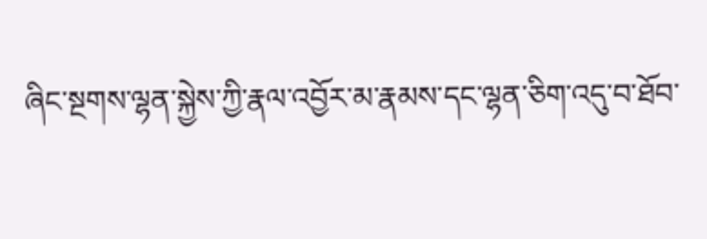ཞིང་སྔགས་ལྷན་སྐྱེས་ཀྱི་རྣལ་འབྱོར་མ་རྣམས་དང་ལྷན་ཅིག་འདུ་བ་ཐོབ་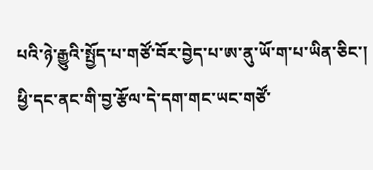པའི་ཉེ་རྒྱུའི་སྤྱོད་པ་གཙོ་བོར་བྱེད་པ་ཨ་ནུ་ཡོ་ག་པ་ཡིན་ཅིང་། ཕྱི་དང་ནང་གི་བྱ་རྩོལ་དེ་དག་གང་ཡང་གཙོ་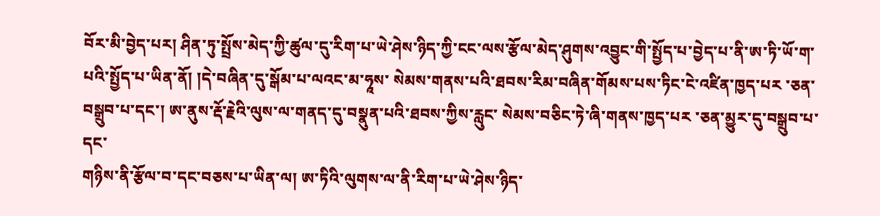བོར་མི་བྱེད་པར། ཤིན་ཏུ་སྤྲོས་མེད་ཀྱི་ཚུལ་དུ་རིག་པ་ཡེ་ཤེས་ཉིད་ཀྱི་ངང་ལས་རྩོལ་མེད་ཤུགས་འབྱུང་གི་སྤྱོད་པ་བྱེད་པ་ནི་ཨ་ཏི་ཡོ་ག་པའི་སྤྱོད་པ་ཡིན་ནོ། །དེ་བཞིན་དུ་སྒོམ་པ་ལའང་མ་ཧཱས་ སེམས་གནས་པའི་ཐབས་རིམ་བཞིན་གོམས་པས་ཏིང་ངེ་འཛིན་ཁྱད་པར ་ཅན་བསྒྲུབ་པ་དང་། ཨ་ནུས་རྡོ་རྗེའི་ལུས་ལ་གནད་དུ་བསྣུན་པའི་ཐབས་ཀྱིས་རླུང་ སེམས་བཅིང་ཏེ་ཞི་གནས་ཁྱད་པར ་ཅན་མྱུར་དུ་བསྒྲུབ་པ་དང་
གཉིས་ནི་རྩོལ་བ་དང་བཅས་པ་ཡིན་ལ། ཨ་ཏིའི་ལུགས་ལ་ནི་རིག་པ་ཡེ་ཤེས་ཉིད་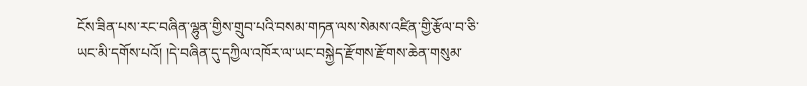ངོས་ཟིན་པས་རང་བཞིན་ལྷུན་གྱིས་གྲུབ་པའི་བསམ་གཏན་ལས་སེམས་འཛིན་གྱི་རྩོལ་བ་ཅི་ཡང་མི་དགོས་པའོ། །དེ་བཞིན་དུ་དཀྱིལ་འཁོར་ལ་ཡང་བསྐྱེད་རྫོགས་རྫོགས་ཆེན་གསུམ་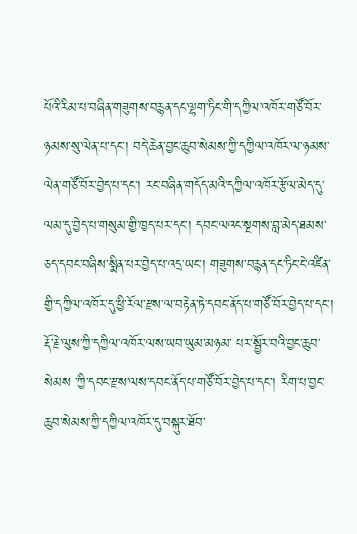པོའི་རིམ་པ་བཞིན་གཟུགས་བརྙན་དང་ལྷག་ཏིང་གི་དཀྱིལ་འཁོར་གཙོ་བོར་ཉམས་སུ་ལེན་པ་དང་། བདེ་ཆེན་བྱང་ཆུབ་སེམས་ཀྱི་དཀྱིལ་འཁོར་ལ་ཉམས་ལེན་གཙོ་བོར་བྱེད་པ་དང་། རང་བཞིན་གདོད་མའི་དཀྱིལ་འཁོར་རྩོལ་མེད་དུ་ལམ་དུ་བྱེད་པ་གསུམ་གྱི་ཁྱད་པར་དང་། དབང་ལའང་སྔགས་བླ་མེད་ཐམས་ཅད་དབང་བཞིས་སྨིན་པར་བྱེད་པ་འདྲ་ཡང་། གཟུགས་བརྙན་དང་ཏིང་ངེ་འཛིན་གྱི་དཀྱིལ་འཁོར་དུ་ཕྱི་རོལ་རྫས་ལ་བརྟེན་ཏེ་དབང་ནོད་པ་གཙོ་བོར་བྱེད་པ་དང་། རྡོ་རྗེ་ལུས་ཀྱི་དཀྱིལ་འཁོར་ལས་ཡབ་ཡུམ་མཉམ་ པར་སྦྱོར་བའི་བྱང་ཆུབ་སེམས ་ཀྱི་དབང་རྫས་ལས་དབང་ནོད་པ་གཙོ་བོར་བྱེད་པ་དང་། རིག་པ་བྱང་ཆུབ་སེམས་ཀྱི་དཀྱིལ་འཁོར་དུ་བསྐུར་ཐོབ་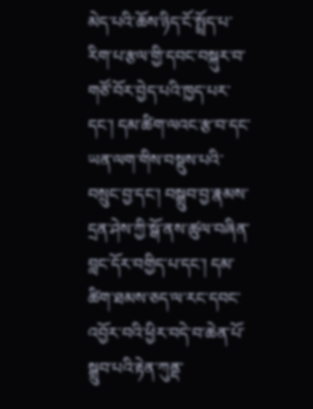མེད་པའི་ཆོས་ཉིད་ངོ་སྤྲོད་པ་རིག་པ་རྩལ་གྱི་དབང་བསྐུར་བ་གཙོ་བོར་བྱེད་པའི་ཁྱད་པར་དང་། དམ་ཚིག་ལའང་རྩ་བ་དང་ཡན་ལག་གིས་བསྡུས་པའི་བསྲུང་བྱ་དང་། བསྒྲུབ་བྱ་རྣམས་དྲན་ཤེས་ཀྱི་སྒོ་ནས་ཚུལ་བཞིན་
བླང་དོར་བགྱིད་པ་དང་། དམ་ཚིག་ཐམས་ཅད་ལ་རང་དབང་འབྱོར་བའི་ཕྱིར་བདེ་བ་ཆེན་པོ་སྒྲུབ་པའི་རྟེན་ཀུནྡ་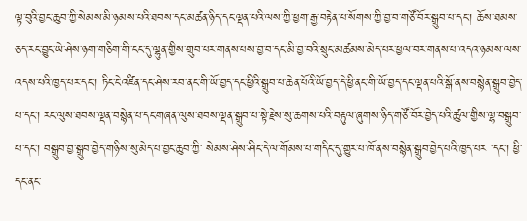ལྟ་བུའི་བྱང་ཆུབ་ཀྱི་སེམས་མི་ཉམས་པའི་ཐབས་དང་མཚན་ཉིད་དང་ལྡན་པའི་ལས་ཀྱི་ཕྱག་རྒྱ་བརྟེན་པ་སོགས་ཀྱི་བྱ་བ་གཙོ་བོར་སྒྲུབ་པ་དང་། ཆོས་ཐམས་ཅད་རང་བྱུང་ཡེ་ཤེས་ཉག་གཅིག་གི་ངང་དུ་ལྷུན་གྱིས་གྲུབ་པར་གནས་པས་བྱ་བ་དང་མི་བྱ་བའི་སྲུང་མཚམས་མེད་པར་ཕྱལ་བར་གནས་པ་འདའ་ཉམས་ལས་འདས་པའི་ཁྱད་པར་དང་། ཏིང་ངེ་འཛིན་དང་ཤེས་རབ་ནང་གི་ཡོ་བྱད་དང་ཕྱིའི་སྒྲུབ་པ་ཆེན་པོའི་ཡོ་བྱད་དེ་ཕྱི་ནང་གི་ཡོ་བྱད་དང་ལྡན་པའི་སྒོ་ནས་བསྙེན་སྒྲུབ་བྱེད་པ་དང་། རང་ལུས་ཐབས་ལྡན་བསྙེན་པ་དང་གཞན་ལུས་ཐབས་ལྡན་སྒྲུབ་པ་སྟེ་རྗེས་སུ་ཆགས་པའི་བརྟུལ་ཞུགས་ཉིད་གཙོ་བོར་བྱེད་པའི་ཚུལ་གྱིས་ལྷ་བསྒྲུབ་པ་དང་། བསྒྲུབ་བྱ་སྒྲུབ་བྱེད་གཉིས་སུ་མེད་པ་བྱང་ཆུབ་ཀྱི་ སེམས་ཤེས་ཤིང་དེ་ལ་གོམས་པ་གདིང་དུ་གྱུར་པ་ཁོ་ནས་བསྙེན་སྒྲུབ་བྱེད་པའི་ཁྱད་པར ་དང་། ཕྱི་དང་ནང་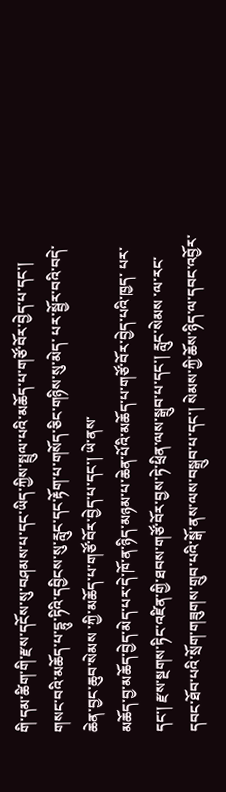གི་དམ་ཚིག་གི་རྫས་དངོས་སུ་བཤམས་པ་དང་ཡིད་ཀྱིས་སྤྲུལ་པའི་མཆོད་པ་གཙོ་བོར་བྱེད་པ་དང་། གསང་བའི་མཆོད་པ་དྷུ་ཏིའི་དབྱིངས་སུ་རླུང་དང་རྟོག་པ་གསོད་ཅིང་གཉིས་སུ་མེད་ པར་སྦྱོར་བའི་བདེ་ཆེན་བྱང་ཆུབ་སེམས ་ཀྱི་མཆོད་པ་གཙོ་བོར་བྱེད་པ་དང་། ཡེ་ནས་
མཆོད་བྱ་མཆོད་བྱེད་མེད་པར་དེ་ཁོ་ན་ཉིད་མཉམ་པ་ཆེན་པོའི་མཆོད་པ་གཙོ་བོར་བྱེད་པའི་ཁྱད་ པར་དང་། རྫས་སྔགས་ཏིང་འཛིན་གྱི་ཐབས་གཙོ་བོར་བྱས་ཏེ་ཕྲིན་ལས་སྒྲུབ་པ་དང་། རླུང་སེམས ་ལ་རང་དབང་ཐོབ་པའི་སྲོག་གཟུགས་གྲུབ་པའི་སྒོ་ནས་ལས་བསྒྲུབ་པ་དང་། སེམས་ཀྱི་ཆོས་ཉིད་ལ་དབང་འབྱོར་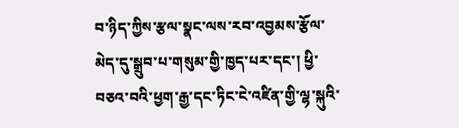བ་ཉིད་ཀྱིས་རྩལ་སྣང་ལས་རབ་འབྱམས་རྩོལ་མེད་དུ་སྒྲུབ་པ་གསུམ་གྱི་ཁྱད་པར་དང་། ཕྱི་བཅའ་བའི་ཕྱག་རྒྱ་དང་ཏིང་ངེ་འཛིན་གྱི་ལྷ་སྐུའི་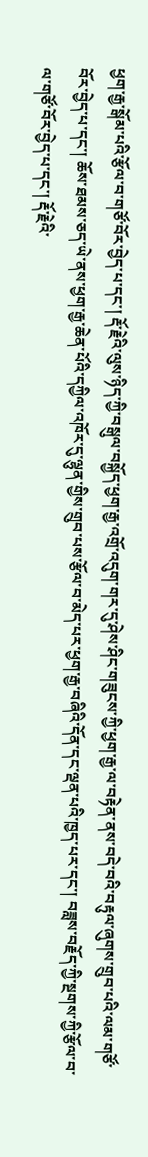ཕྱག་རྒྱ་སྒོམ་པའི་རྩོལ་བ་གཙོ་བོར་བྱེད་པ་དང་། རྡོ་རྗེའི་ལུས་ཉིད་ཀྱི་བསྒུལ་བསྐྱོད་ཕྱག་རྒྱ་འགྲོ་འདུག་གར་དུ་ཤེས་ཤིང་གཟུངས་ཀྱི་ཕྱག་རྒྱ་ལ་བརྟེན་ནས་བདེ་བའི་བརྟུལ་ཞུགས་གྲུབ་པའི་ལམ་གཙོ་བོར་བྱེད་པ་དང་། ཆོས་ཐམས་ཅད་ཡེ་ནས་ཕྱག་རྒྱ་ཆེན་པོའི་དཀྱིལ་འཁོར་དུ་ལྷུན་གྱིས་གྲུབ་པས་རྩོལ་བ་མེད་པར་ཕྱག་རྒྱ་བཞིའི་དོན་དང་ལྡན་པའི་ཁྱད་པར་དང་། བཟླས་བརྗོད་ཀྱི་སྔགས་ཀྱི་རྩོལ་བ་ལ་གཙོ་བོར་བྱེད་པ་དང་། རྡོ་རྗེའི་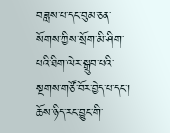བཟླས་པ་དང་བུམ་ཅན་སོགས་ཀྱིས་སྲོག་མི་ཤིག་པའི་ཐིག་ལེར་སྒྲུབ་པའི་སྔགས་གཙོ་བོར་བྱེད་པ་དང་། ཆོས་ཉིད་རང་བྱུང་གི་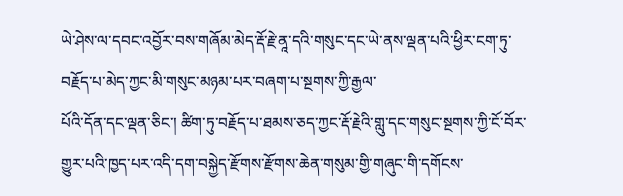ཡེ་ཤེས་ལ་དབང་འབྱོར་བས་གཞོམ་མེད་རྡོ་རྗེ་ནཱ་དའི་གསུང་དང་ཡེ་ནས་ལྡན་པའི་ཕྱིར་ངག་ཏུ་བརྗོད་པ་མེད་ཀྱང་མི་གསུང་མཉམ་པར་བཞག་པ་སྔགས་ཀྱི་རྒྱལ་
པོའི་དོན་དང་ལྡན་ཅིང་། ཚིག་ཏུ་བརྗོད་པ་ཐམས་ཅད་ཀྱང་རྡོ་རྗེའི་གླུ་དང་གསུང་སྔགས་ཀྱི་ངོ་བོར་གྱུར་པའི་ཁྱད་པར་འདི་དག་བསྐྱེད་རྫོགས་རྫོགས་ཆེན་གསུམ་གྱི་གཞུང་གི་དགོངས་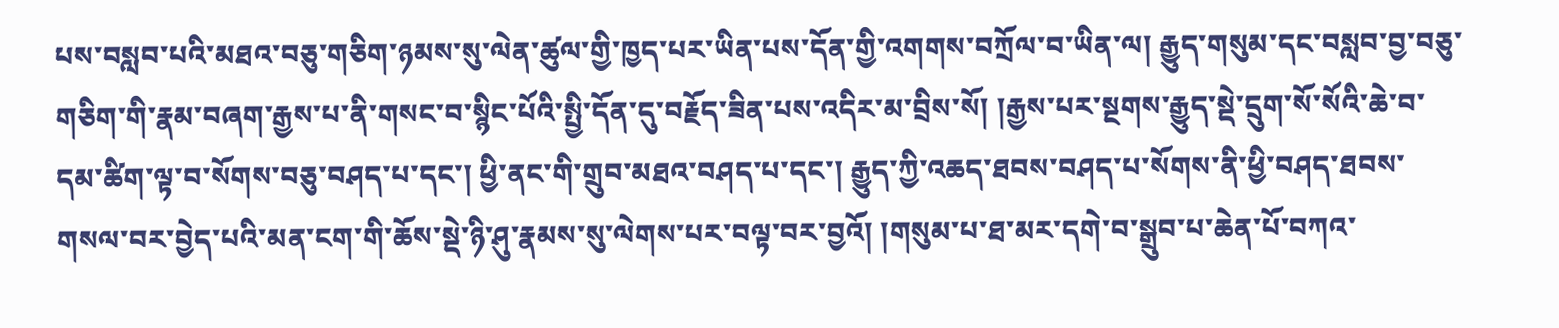པས་བསླབ་པའི་མཐའ་བཅུ་གཅིག་ཉམས་སུ་ལེན་ཚུལ་གྱི་ཁྱད་པར་ཡིན་པས་དོན་གྱི་འགགས་བཀྲོལ་བ་ཡིན་ལ། རྒྱུད་གསུམ་དང་བསླབ་བྱ་བཅུ་གཅིག་གི་རྣམ་བཞག་རྒྱས་པ་ནི་གསང་བ་སྙིང་པོའི་སྤྱི་དོན་དུ་བརྗོད་ཟིན་པས་འདིར་མ་བྲིས་སོ། །རྒྱས་པར་སྔགས་རྒྱུད་སྡེ་དྲུག་སོ་སོའི་ཆེ་བ་དམ་ཚིག་ལྟ་བ་སོགས་བཅུ་བཤད་པ་དང་། ཕྱི་ནང་གི་གྲུབ་མཐའ་བཤད་པ་དང་། རྒྱུད་ཀྱི་འཆད་ཐབས་བཤད་པ་སོགས་ནི་ཕྱི་བཤད་ཐབས་གསལ་བར་བྱེད་པའི་མན་ངག་གི་ཆོས་སྡེ་ཉི་ཤུ་རྣམས་སུ་ལེགས་པར་བལྟ་བར་བྱའོ། །གསུམ་པ་ཐ་མར་དགེ་བ་སྒྲུབ་པ་ཆེན་པོ་བཀའ་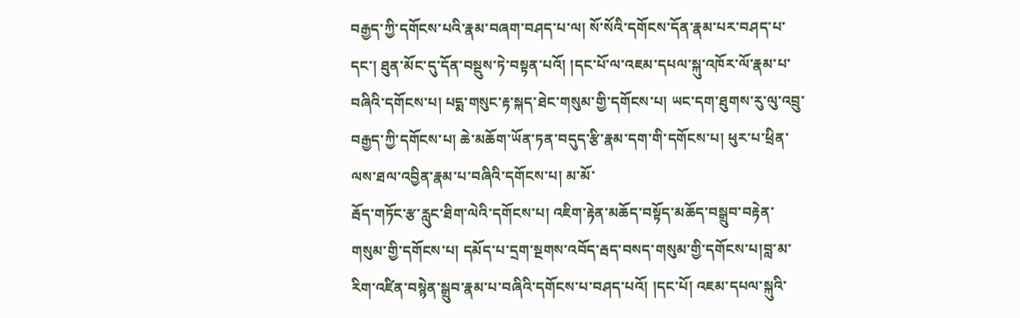བརྒྱད་ཀྱི་དགོངས་པའི་རྣམ་བཞག་བཤད་པ་ལ། སོ་སོའི་དགོངས་དོན་རྣམ་པར་བཤད་པ་དང་། ཐུན་མོང་དུ་དོན་བསྡུས་ཏེ་བསྟན་པའོ། །དང་པོ་ལ་འཇམ་དཔལ་སྐུ་འཁོར་ལོ་རྣམ་པ་བཞིའི་དགོངས་པ། པདྨ་གསུང་རྟ་སྐད་ཐེང་གསུམ་གྱི་དགོངས་པ། ཡང་དག་ཐུགས་རུ་ལུ་འབྲུ་བརྒྱད་ཀྱི་དགོངས་པ། ཆེ་མཆོག་ཡོན་ཏན་བདུད་རྩི་རྣམ་དག་གི་དགོངས་པ། ཕུར་པ་ཕྲིན་ལས་ཐལ་འབྱིན་རྣམ་པ་བཞིའི་དགོངས་པ། མ་མོ་
རྦོད་གཏོང་རྩ་རླུང་ཐིག་ལེའི་དགོངས་པ། འཇིག་རྟེན་མཆོད་བསྟོད་མཆོད་བསྒྲུབ་བརྟེན་གསུམ་གྱི་དགོངས་པ། དམོད་པ་དྲག་སྔགས་འབོད་རྦད་བསད་གསུམ་གྱི་དགོངས་པ།བླ་མ་རིག་འཛིན་བསྙེན་སྒྲུབ་རྣམ་པ་བཞིའི་དགོངས་པ་བཤད་པའོ། །དང་པོ། འཇམ་དཔལ་སྐུའི་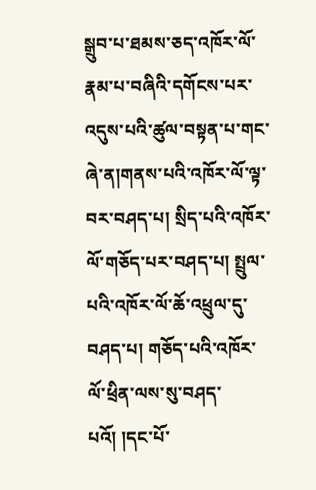སྒྲུབ་པ་ཐམས་ཅད་འཁོར་ལོ་རྣམ་པ་བཞིའི་དགོངས་པར་འདུས་པའི་ཚུལ་བསྟན་པ་གང་ཞེ་ན།གནས་པའི་འཁོར་ལོ་ལྟ་བར་བཤད་པ། སྲིད་པའི་འཁོར་ལོ་གཅོད་པར་བཤད་པ། སྤྲུལ་པའི་འཁོར་ལོ་ཆོ་འཕྲུལ་དུ་བཤད་པ། གཅོད་པའི་འཁོར་ལོ་ཕྲིན་ལས་སུ་བཤད་པའོ། །དང་པོ་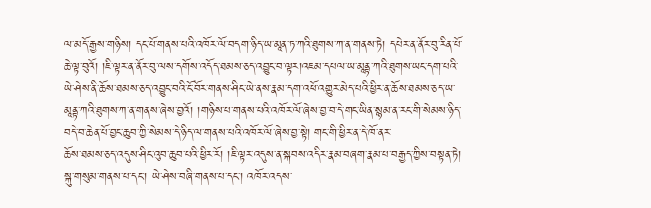ལ་མདོ་རྒྱས་གཉིས། དང་པོ་གནས་པའི་འཁོར་ལོ་བདག་ཉིད་ཡ་མཱན་ཏ་ཀའི་ཐུགས་ཀ་ན་གནས་ཏེ། དཔེར་ན་ནོར་བུ་རིན་པོ་ཆེ་ལྟ་བུའོ། །ཇི་ལྟར་ན་ནོར་བུ་ལས་དགོས་འདོད་ཐམས་ཅད་འབྱུང་བ་ལྟར།འཇམ་དཔལ་ཡ་མཱནྟ་ཀའི་ཐུགས་ཡང་དག་པའི་ཡེ་ཤེས་ནི་ཆོས་ཐམས་ཅད་འབྱུང་བའི་ངོ་བོར་གནས་ཤིང་ཡེ་ནས་རྣམ་དག་འཕོ་འགྱུར་མེད་པའི་ཕྱིར་ན་ཆོས་ཐམས་ཅད་ཡ་མཱནྟ་ཀའི་ཐུགས་ཀ་ན་གནས་ཞེས་བྱའོ། །གཉིས་པ་གནས་པའི་འཁོར་ལོ་ཞེས་བྱ་བ་དེ་གང་ཡིན་སྙམ་ན་རང་གི་སེམས་ཉིད་བདེ་བ་ཆེན་པོ་བྱང་ཆུབ་ཀྱི་སེམས་དེ་ཉིད་ལ་གནས་པའི་འཁོར་ལོ་ཞེས་བྱ་སྟེ། གང་གི་ཕྱིར་ན་དེ་ཁོ་ནར་
ཆོས་ཐམས་ཅད་འདུས་ཤིང་འུབ་ཆུབ་པའི་ཕྱིར་རོ། །ཇི་ལྟར་འདུས་ན་སྐབས་འདིར་རྣམ་བཞག་རྣམ་པ་བརྒྱད་ཀྱིས་བསྟན་ཏེ། སྐུ་གསུམ་གནས་པ་དང་། ཡེ་ཤེས་བཞི་གནས་པ་དང་། འཁོར་འདས་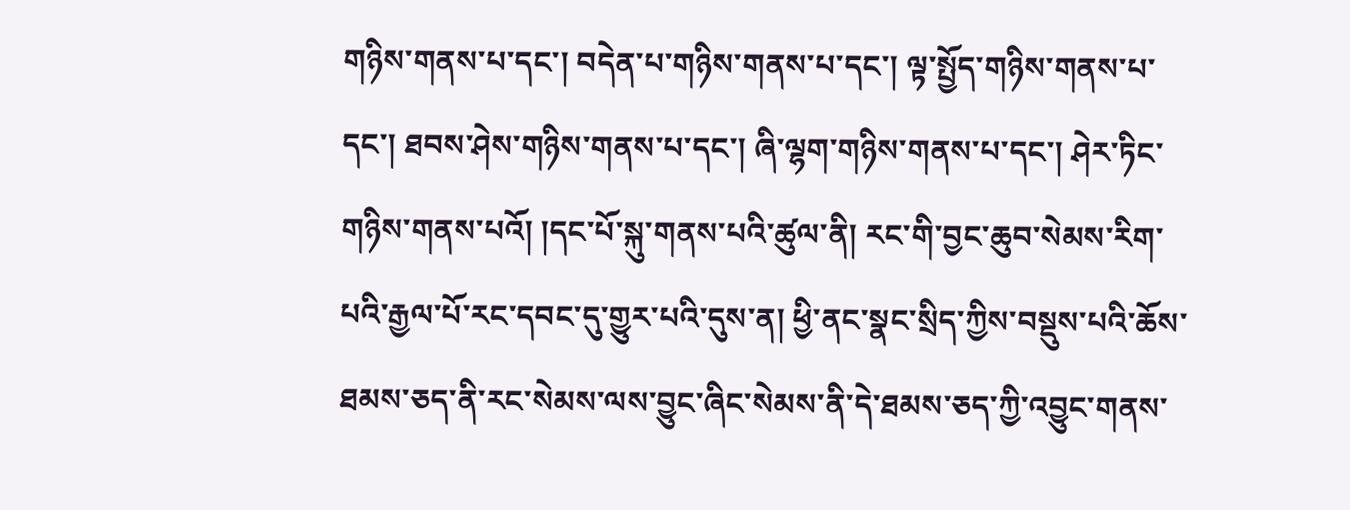གཉིས་གནས་པ་དང་། བདེན་པ་གཉིས་གནས་པ་དང་། ལྟ་སྤྱོད་གཉིས་གནས་པ་དང་། ཐབས་ཤེས་གཉིས་གནས་པ་དང་། ཞི་ལྷག་གཉིས་གནས་པ་དང་། ཤེར་ཏིང་གཉིས་གནས་པའོ། །དང་པོ་སྐུ་གནས་པའི་ཚུལ་ནི། རང་གི་བྱང་ཆུབ་སེམས་རིག་པའི་རྒྱལ་པོ་རང་དབང་དུ་གྱུར་པའི་དུས་ན། ཕྱི་ནང་སྣང་སྲིད་ཀྱིས་བསྡུས་པའི་ཆོས་ཐམས་ཅད་ནི་རང་སེམས་ལས་བྱུང་ཞིང་སེམས་ནི་དེ་ཐམས་ཅད་ཀྱི་འབྱུང་གནས་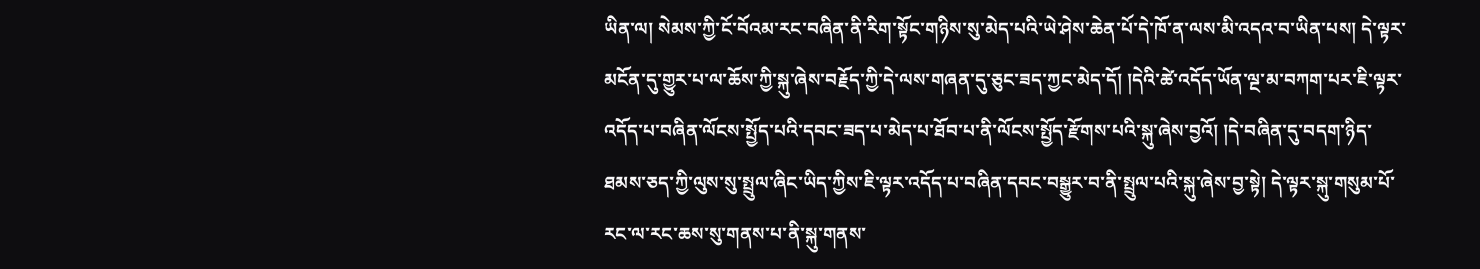ཡིན་ལ། སེམས་ཀྱི་ངོ་བོའམ་རང་བཞིན་ནི་རིག་སྟོང་གཉིས་སུ་མེད་པའི་ཡེ་ཤེས་ཆེན་པོ་དེ་ཁོ་ན་ལས་མི་འདའ་བ་ཡིན་པས། དེ་ལྟར་མངོན་དུ་གྱུར་པ་ལ་ཆོས་ཀྱི་སྐུ་ཞེས་བརྗོད་ཀྱི་དེ་ལས་གཞན་དུ་ཅུང་ཟད་ཀྱང་མེད་དོ། །དེའི་ཚེ་འདོད་ཡོན་ལྔ་མ་བཀག་པར་ཇི་ལྟར་འདོད་པ་བཞིན་ལོངས་སྤྱོད་པའི་དབང་ཟད་པ་མེད་པ་ཐོབ་པ་ནི་ལོངས་སྤྱོད་རྫོགས་པའི་སྐུ་ཞེས་བྱའོ། །དེ་བཞིན་དུ་བདག་ཉིད་ཐམས་ཅད་ཀྱི་ལུས་སུ་སྤྲུལ་ཞིང་ཡིད་ཀྱིས་ཇི་ལྟར་འདོད་པ་བཞིན་དབང་བསྒྱུར་བ་ནི་སྤྲུལ་པའི་སྐུ་ཞེས་བྱ་སྟེ། དེ་ལྟར་སྐུ་གསུམ་པོ་རང་ལ་རང་ཆས་སུ་གནས་པ་ནི་སྐུ་གནས་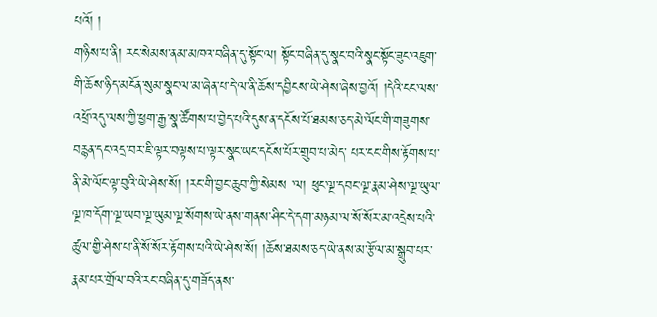པའོ། །
གཉིས་པ་ནི། རང་སེམས་ནམ་མཁའ་བཞིན་དུ་སྟོང་ལ། སྟོང་བཞིན་དུ་སྣང་བའི་སྣང་སྟོང་ཟུང་འཇུག་གི་ཆོས་ཉིད་མངོན་སུམ་སྣང་ལ་མ་ཞེན་པ་དེ་ལ་ནི་ཆོས་དབྱིངས་ཡེ་ཤེས་ཞེས་བྱའོ། །དེའི་ངང་ལས་འཕྲོ་འདུ་ལས་ཀྱི་ཕྱག་རྒྱ་སྣ་ཚོགས་པ་བྱེད་པའི་དུས་ན་དངོས་པོ་ཐམས་ཅད་མེ་ལོང་གི་གཟུགས་བརྙན་དང་འདྲ་བར་ཇི་ལྟར་བལྟས་པ་ལྟར་སྣང་ཡང་དངོས་པོར་གྲུབ་པ་མེད་ པར་ངང་གིས་རྟོགས་པ་ནི་མེ་ལོང་ལྟ་བུའི་ཡེ་ཤེས་སོ། །རང་གི་བྱང་ཆུབ་ཀྱི་སེམས ་ལ། ཕུང་ལྔ་དབང་ལྔ་རྣམ་ཤེས་ལྔ་ཡུལ་ལྔ་ཁ་དོག་ལྔ་ཡབ་ལྔ་ཡུམ་ལྔ་སོགས་ཡེ་ནས་གནས་ཤིང་དེ་དག་མཉམ་ལ་སོ་སོར་མ་འདྲེས་པའི་ཚུལ་གྱི་ཤེས་པ་ནི་སོ་སོར་རྟོགས་པའི་ཡེ་ཤེས་སོ། །ཆོས་ཐམས་ཅད་ཡེ་ནས་མ་རྩོལ་མ་སྒྲུབ་པར་རྣམ་པར་གྲོལ་བའི་རང་བཞིན་དུ་གཟོད་ནས་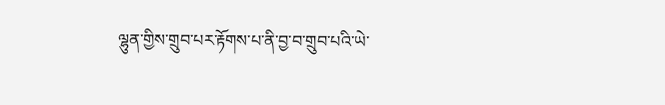ལྷུན་གྱིས་གྲུབ་པར་རྟོགས་པ་ནི་བྱ་བ་གྲུབ་པའི་ཡེ་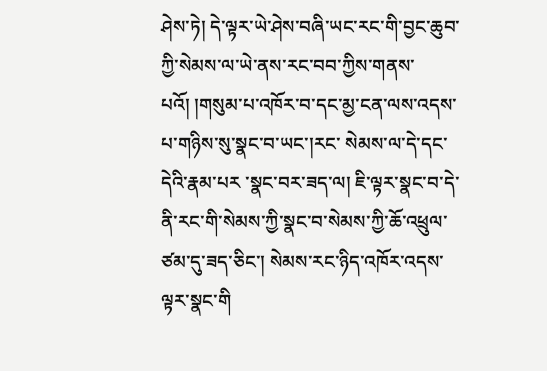ཤེས་ཏེ། དེ་ལྟར་ཡེ་ཤེས་བཞི་ཡང་རང་གི་བྱང་ཆུབ་ཀྱི་སེམས་ལ་ཡེ་ནས་རང་བབ་ཀྱིས་གནས་པའོ། །གསུམ་པ་འཁོར་བ་དང་མྱ་ངན་ལས་འདས་པ་གཉིས་སུ་སྣང་བ་ཡང་།རང་ སེམས་ལ་དེ་དང་དེའི་རྣམ་པར ་སྣང་བར་ཟད་ལ། ཇི་ལྟར་སྣང་བ་དེ་ནི་རང་གི་སེམས་ཀྱི་སྣང་བ་སེམས་ཀྱི་ཆོ་འཕྲུལ་ཙམ་དུ་ཟད་ཅིང་། སེམས་རང་ཉིད་འཁོར་འདས་ལྟར་སྣང་གི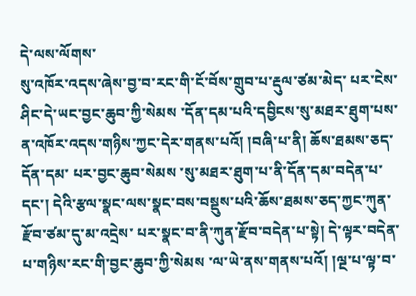དེ་ལས་ལོགས་
སུ་འཁོར་འདས་ཞེས་བྱ་བ་རང་གི་ངོ་བོས་གྲུབ་པ་རྡུལ་ཙམ་མེད་ པར་ངེས་ཤིང་དེ་ཡང་བྱང་ཆུབ་ཀྱི་སེམས ་དོན་དམ་པའི་དབྱིངས་སུ་མཐར་ཐུག་པས་ན་འཁོར་འདས་གཉིས་ཀྱང་དེར་གནས་པའོ། །བཞི་པ་ནི། ཆོས་ཐམས་ཅད་དོན་དམ་ པར་བྱང་ཆུབ་སེམས ་སུ་མཐར་ཐུག་པ་ནི་དོན་དམ་བདེན་པ་དང་། དེའི་རྩལ་སྣང་ལས་སྣང་བས་བསྡུས་པའི་ཆོས་ཐམས་ཅད་ཀྱང་ཀུན་རྫོབ་ཙམ་དུ་མ་འདྲེས་ པར་སྣང་བ་ནི་ཀུན་རྫོབ་བདེན་པ་སྟེ། དེ་ལྟར་བདེན་པ་གཉིས་རང་གི་བྱང་ཆུབ་ཀྱི་སེམས ་ལ་ཡེ་ནས་གནས་པའོ། །ལྔ་པ་ལྟ་བ་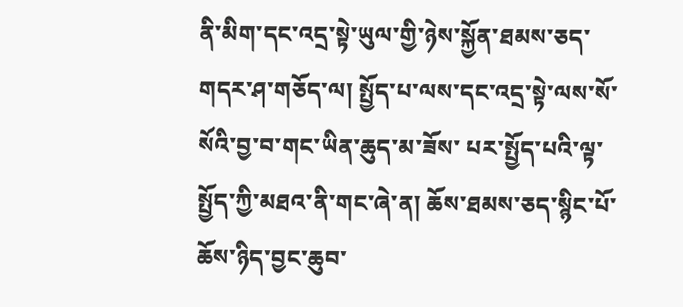ནི་མིག་དང་འདྲ་སྟེ་ཡུལ་གྱི་ཉེས་སྐྱོན་ཐམས་ཅད་གདར་ཤ་གཅོད་ལ། སྤྱོད་པ་ལས་དང་འདྲ་སྟེ་ལས་སོ་སོའི་བྱ་བ་གང་ཡིན་ཆུད་མ་ཟོས་ པར་སྤྱོད་པའི་ལྟ་སྤྱོད་ཀྱི་མཐའ་ནི་གང་ཞེ་ན། ཆོས་ཐམས་ཅད་སྙིང་པོ་ཆོས་ཉིད་བྱང་ཆུབ་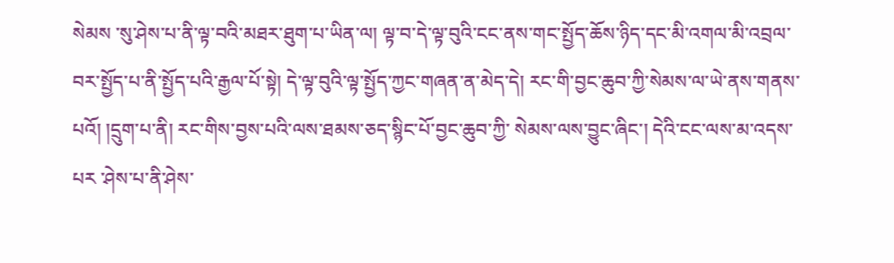སེམས ་སུ་ཤེས་པ་ནི་ལྟ་བའི་མཐར་ཐུག་པ་ཡིན་ལ། ལྟ་བ་དེ་ལྟ་བུའི་ངང་ནས་གང་སྤྱོད་ཆོས་ཉིད་དང་མི་འགལ་མི་འབྲལ་བར་སྤྱོད་པ་ནི་སྤྱོད་པའི་རྒྱལ་པོ་སྟེ། དེ་ལྟ་བུའི་ལྟ་སྤྱོད་ཀྱང་གཞན་ན་མེད་དེ། རང་གི་བྱང་ཆུབ་ཀྱི་སེམས་ལ་ཡེ་ནས་གནས་པའོ། །དྲུག་པ་ནི། རང་གིས་བྱས་པའི་ལས་ཐམས་ཅད་སྙིང་པོ་བྱང་ཆུབ་ཀྱི་ སེམས་ལས་བྱུང་ཞིང་། དེའི་ངང་ལས་མ་འདས་པར ་ཤེས་པ་ནི་ཤེས་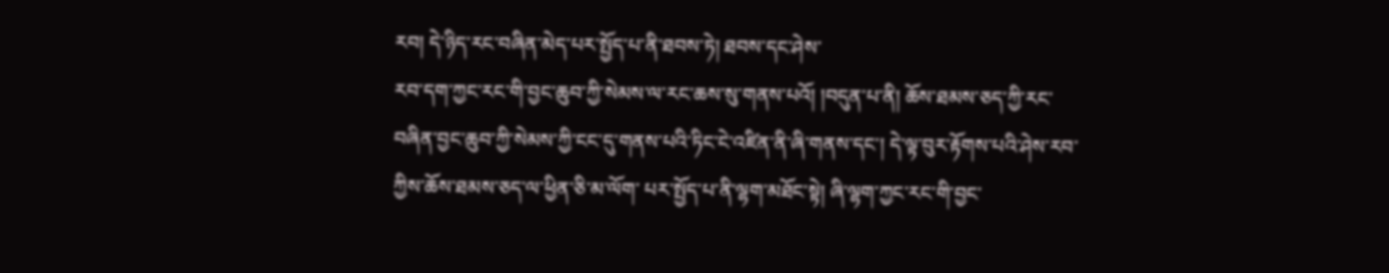རབ། དེ་ཉིད་རང་བཞིན་མེད་པར་སྤྱོད་པ་ནི་ཐབས་ཏེ། ཐབས་དང་ཤེས་
རབ་དག་ཀྱང་རང་གི་བྱང་ཆུབ་ཀྱི་སེམས་ལ་རང་ཆས་སུ་གནས་པའོ། །བདུན་པ་ནི། ཆོས་ཐམས་ཅད་ཀྱི་རང་བཞིན་བྱང་ཆུབ་ཀྱི་སེམས་ཀྱི་ངང་དུ་གནས་པའི་ཏིང་ངེ་འཛིན་ནི་ཞི་གནས་དང་། དེ་ལྟ་བུར་རྟོགས་པའི་ཤེས་རབ་ཀྱིས་ཆོས་ཐམས་ཅད་ལ་ཕྱིན་ཅི་མ་ལོག་ པར་སྤྱོད་པ་ནི་ལྷག་མཐོང་སྟེ། ཞི་ལྷག་ཀྱང་རང་གི་བྱང་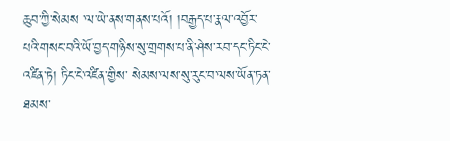ཆུབ་ཀྱི་སེམས ་ལ་ཡེ་ནས་གནས་པའོ། །བརྒྱད་པ་རྣལ་འབྱོར་པའི་གསང་བའི་ཡོ་བྱད་གཉིས་སུ་གྲགས་པ་ནི་ཤེས་རབ་དང་ཏིང་ངེ་འཛིན་ཏེ། ཏིང་ངེ་འཛིན་གྱིས་ སེམས་ལས་སུ་རུང་བ་ལས་ཡོན་ཏན་ཐམས་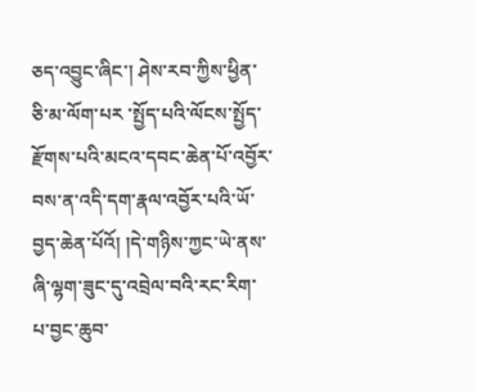ཅད་འབྱུང་ཞིང་། ཤེས་རབ་ཀྱིས་ཕྱིན་ཅི་མ་ལོག་པར ་སྤྱོད་པའི་ལོངས་སྤྱོད་རྫོགས་པའི་མངའ་དབང་ཆེན་པོ་འབྱོར་བས་ན་འདི་དག་རྣལ་འབྱོར་པའི་ཡོ་བྱད་ཆེན་པོའོ། །དེ་གཉིས་ཀྱང་ཡེ་ནས་ཞི་ལྷག་ཟུང་དུ་འབྲེལ་བའི་རང་རིག་པ་བྱང་ཆུབ་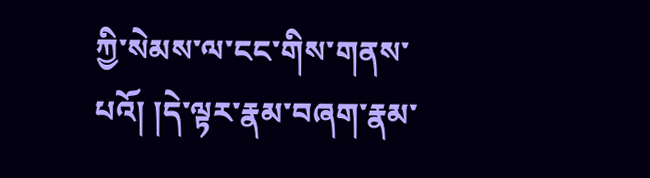ཀྱི་སེམས་ལ་ངང་གིས་གནས་པའོ། །དེ་ལྟར་རྣམ་བཞག་རྣམ་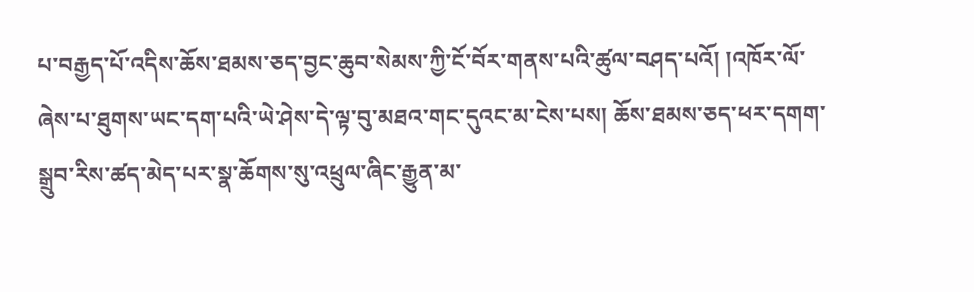པ་བརྒྱད་པོ་འདིས་ཆོས་ཐམས་ཅད་བྱང་ཆུབ་སེམས་ཀྱི་ངོ་བོར་གནས་པའི་ཚུལ་བཤད་པའོ། །འཁོར་ལོ་ཞེས་པ་ཐུགས་ཡང་དག་པའི་ཡེ་ཤེས་དེ་ལྟ་བུ་མཐའ་གང་དུའང་མ་ངེས་པས། ཆོས་ཐམས་ཅད་ཕར་དགག་སྒྲུབ་རིས་ཚད་མེད་པར་སྣ་ཆོགས་སུ་འཕྲུལ་ཞིང་རྒྱུན་མ་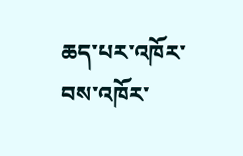ཆད་པར་འཁོར་བས་འཁོར་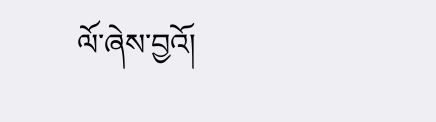ལོ་ཞེས་བྱའོ།